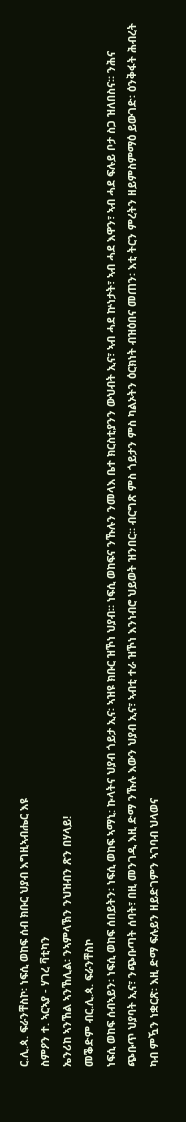ር.ሊ.ጳ. ፍራንቸስኮ፡ ነፍሲ ወከፍ ሰብ ክቡር ህያብ እግዚኣብሔር እዩ
ስምዖን ተ. ኣርኣያ - ሃገረ ቫቲካን
ኤንሪከ ኣንኸል ኣንኸሊል፡ ንኣምላኽን ንህዝብን ጽን በሃላይ!
መቕድም ብር.ሊ.ጳ. ፍራንቸስኮ
ነፍሲ ወከፍ ሰብኣይን፡ ነፍሲ ወከፍ ሰበይትን፡ ነፍሲ ወከፍ ኣማኒ: ኩላትና ህያብ ጎይታ ኢና፡ ኣዝዩ ክቡር ዝኾነ ህያብ። ነፍሲ ወከፍና ንኹሉን ንመላእ ቤተ ክርስቲያንን ውህብት ኢና፣ ኣብ ሓደ ኵነታት፣ ኣብ ሓደ እዋን፣ ኣብ ሓደ ፍሉይ ቦታ ስጋ ዝለበስና። ንሕና ጭቡጥ ህያባት ኢና፣ ንጭቡጣት ሰባት፣ በዚ መንገዲ እዚ ድማ ንኹሉ እውን ህያብ ኢና፣ ኣብቲ ተራ ዝኾነ እንነብሮ ህይወት ዝንበር። ብርግጽ ምስ ጎይታን ምስ ካልኦትን ዕርክነት ብዝዕበና መጠን፡ እቲ ትርን ምረትን ዘይምስምማዕ ይውገድ፡ ዕንቅፋት ሕብረት ካብ ምዃን ነቋርጽ፡ እዚ ድማ ፍሉይን ዘይድገምን ኣገባብ ህላወና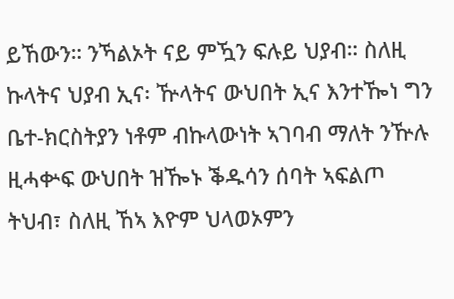ይኸውን። ንኻልኦት ናይ ምዃን ፍሉይ ህያብ። ስለዚ ኩላትና ህያብ ኢና፡ ዅላትና ውህበት ኢና እንተዀነ ግን ቤተ-ክርስትያን ነቶም ብኩላውነት ኣገባብ ማለት ንዅሉ ዚሓቍፍ ውህበት ዝዀኑ ቕዱሳን ሰባት ኣፍልጦ ትህብ፣ ስለዚ ኸኣ እዮም ህላወኦምን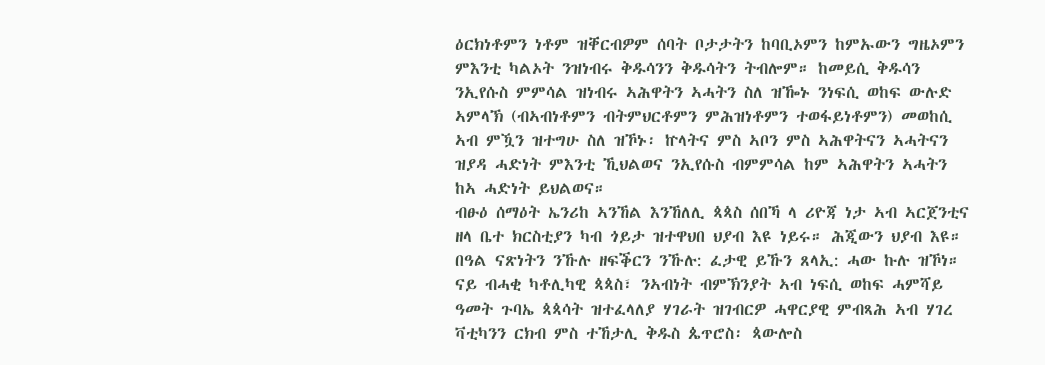ዕርክነቶምን ነቶም ዝቐርብዎም ሰባት ቦታታትን ከባቢኦምን ከምኡውን ግዜኦምን ምእንቲ ካልኦት ንዝነብሩ ቅዱሳንን ቅዱሳትን ትብሎም። ከመይሲ ቅዱሳን ንኢየሱስ ምምሳል ዝነብሩ ኣሕዋትን ኣሓትን ስለ ዝዀኑ ንነፍሲ ወከፍ ውሉድ ኣምላኽ (ብኣብነቶምን ብትምህርቶምን ምሕዝነቶምን ተወፋይነቶምን) መወከሲ ኣብ ምዃን ዝተግሁ ስለ ዝኾኑ፡ ኵላትና ምስ ኣቦን ምስ ኣሕዋትናን ኣሓትናን ዝያዳ ሓድነት ምእንቲ ኺህልወና ንኢየሱስ ብምምሳል ከም ኣሕዋትን ኣሓትን ከኣ ሓድነት ይህልወና።
ብፁዕ ሰማዕት ኤንሪከ ኣንኸል እንኸለሊ ጳጳስ ሰበኻ ላ ሪዮጃ ነታ ኣብ ኣርጀንቲና ዘላ ቤተ ክርስቲያን ካብ ጎይታ ዝተዋህበ ህያብ እዩ ነይሩ። ሕጂውን ህያብ እዩ። በዓል ናጽነትን ንኹሉ ዘፍቕርን ንኹሉ: ፈታዊ ይኹን ጸላኢ: ሓው ኩሉ ዝኾነ። ናይ ብሓቂ ካቶሊካዊ ጳጳስ፣ ንኣብነት ብምኽንያት ኣብ ነፍሲ ወከፍ ሓምሻይ ዓመት ጉባኤ ጳጳሳት ዝተፈላለያ ሃገራት ዝገብርዎ ሓዋርያዊ ምብጻሕ ኣብ ሃገረ ቫቲካንን ርክብ ምስ ተኸታሊ ቅዱስ ጴጥሮስ፡ ጳውሎስ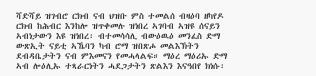ሻድሻይ ዝገብሮ ርክብ ናብ ህዝቡ ምስ ተመልሰ ብዛዕባ ዘካየዶ ርክብ ከሕብር እንከሎ ዝጥቀመሉ ዝነበረ ኣገባብ ኣዝዩ ሰናይን ኣብነታውን እዩ ዝነበረ፡ ብተመሳሳሊ ብውዕዉዕ መንፈስ ድማ ውጽኢት ናይቲ ኣኼባን ካብ ሮማ ዝበጽሖ መልእኽትን ደብዳቤታትን ናብ ምእመናን የመሓላልፍ። ማዕረ ማዕሪኡ ድማ ኣብ ሎዕሊኡ ተጻራርነትን ሓደጋታትን ጽልእን እናዓበየ ክነሱ፡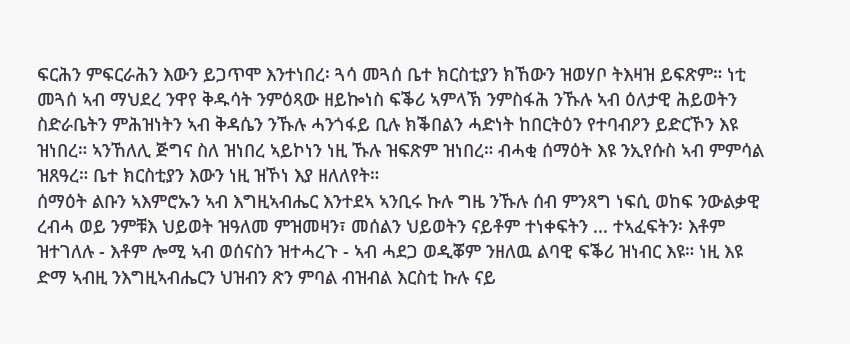ፍርሕን ምፍርራሕን እውን ይጋጥሞ እንተነበረ፡ ጓሳ መጓሰ ቤተ ክርስቲያን ክኸውን ዝወሃቦ ትእዛዝ ይፍጽም። ነቲ መጓሰ ኣብ ማህደረ ንዋየ ቅዱሳት ንምዕጻው ዘይኰነስ ፍቕሪ ኣምላኽ ንምስፋሕ ንኹሉ ኣብ ዕለታዊ ሕይወትን ስድራቤትን ምሕዝነትን ኣብ ቅዳሴን ንኹሉ ሓንጎፋይ ቢሉ ክቕበልን ሓድነት ከበርትዕን የተባብዖን ይድርኾን እዩ ዝነበረ። ኣንኸለሊ ጅግና ስለ ዝነበረ ኣይኮነን ነዚ ኹሉ ዝፍጽም ዝነበረ። ብሓቂ ሰማዕት እዩ ንኢየሱስ ኣብ ምምሳል ዝጸዓረ። ቤተ ክርስቲያን እውን ነዚ ዝኾነ እያ ዘለለየት።
ሰማዕት ልቡን ኣእምሮኡን ኣብ እግዚኣብሔር እንተደኣ ኣንቢሩ ኩሉ ግዜ ንኹሉ ሰብ ምንጻግ ነፍሲ ወከፍ ንውልቃዊ ረብሓ ወይ ንምቹእ ህይወት ዝዓለመ ምዝመዛን፣ መሰልን ህይወትን ናይቶም ተነቀፍትን ... ተኣፈፍትን፡ እቶም ዝተገለሉ - እቶም ሎሚ ኣብ ወሰናስን ዝተሓረጉ - ኣብ ሓደጋ ወዲቖም ንዘለዉ ልባዊ ፍቕሪ ዝነብር እዩ። ነዚ እዩ ድማ ኣብዚ ንእግዚኣብሔርን ህዝብን ጽን ምባል ብዝብል እርስቲ ኩሉ ናይ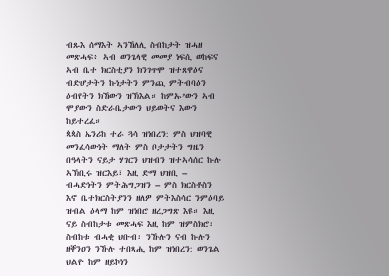ብጹእ ሰማእት ኣንኸለሊ ስብከታት ዝሓዘ መጽሓፍ፥ ኣብ ወንጌላዊ መመያ ነፍሲ ወከፍና ኣብ ቤተ ክርስቲያን ክንገጥሞ ዝተጸዋዕና ብድሆታትን ኩነታትን ምንጪ ምትብባዕን ዕብየትን ክኸውን ዝኽእል። ከምኡ’ውን ኣብ ሞያውን ስድራቤታውን ህይወትና እውን ከይተረፈ።
ጳጳስ ኤንሪከ ተራ ጓሳ ዝነበረን: ምስ ህዝባዊ መንፈሳውነት ማለት ምስ ቦታታትን ግዜን በዓላትን ናይታ ሃገርን ህዝብን ዝተኣሳሰር ኩሉ ኣኽቢሩ ዝርእይ፣ እዚ ድማ ህዝቢ – ብሓድነትን ምትሕግጋዝን – ምስ ክርስቶስን እኖ ቤተክርስትያንን ዘለዎ ምትእስሳር ንምዕባይ ዝብል ዕላማ ከም ዝነበሮ ዘረጋግጽ እዩ። እዚ ናይ ስብከታቱ መጽሓፍ እዚ ከም ዝምስክሮ፡ ስብከቱ ብሓቂ ህቡብ፡ ንኹሉን ናብ ኩሉን ዘቐንዐን ንኹሉ ተበጻሒ ከም ዝነበረን: ወንጌል ህልዮ ከም ዘይኮነን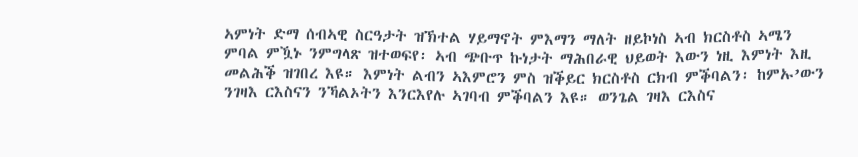ኣምነት ድማ ሰብኣዊ ስርዓታት ዝኽተል ሃይማኖት ምእማን ማለት ዘይኮነስ ኣብ ክርስቶስ ኣሜን ምባል ምዃኑ ንምግላጽ ዝተወፍየ፡ ኣብ ጭቡጥ ኩነታት ማሕበራዊ ህይወት እውን ነዚ እምነት እዚ መልሕቕ ዝገበረ እዩ። እምነት ልብን ኣእምሮን ምስ ዝቕይር ክርስቶስ ርክብ ምቕባልን፡ ከምኡ’ውን ንገዛእ ርእስናን ንኻልኦትን እንርእየሉ ኣገባብ ምቕባልን እዩ። ወንጌል ገዛእ ርእስና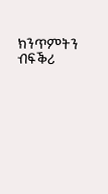ክንጥምትን ብፍቕሪ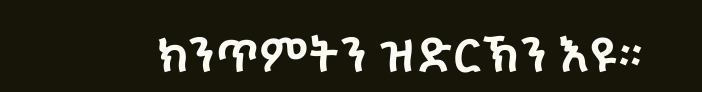ክንጥምትን ዝድርኽን እዩ።